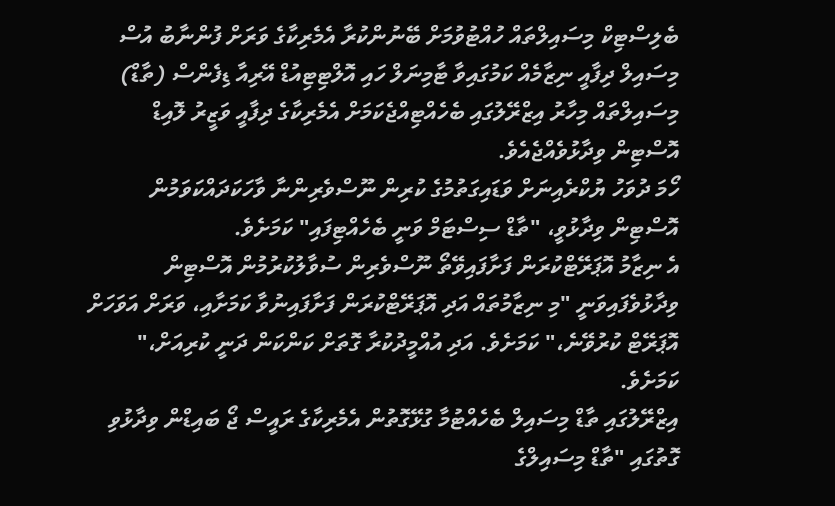ބެލިސްޓިކް މިސައިލްތައް ހުއްޓުވުމަށް ބޭނުންކުރާ އެމެރިކާގެ ވަރަށް ފުންނާބު އުސް މިސައިލް ދިފާއީ ނިޒާމެއް ކަމުގައިވާ ޓާމިނަލް ހައި އޮލްޓިޓިއުޑް އޭރިއާ ޑިފެންސް (ތާޑް) މިސައިލްތައް މިހާރު އިޒްރޭލުގައި ބެހެއްޓިއްޖެކަމަށް އެމެރިކާގެ ދިފާއީ ވަޒީރު ލޮއިޑް އޮސްޓިން ވިދާޅުވެއްޖެއެވެ.
ހޯމަ ދުވަހު ޔުކްރެއިނަށް ވަޑައިގަތުމުގެ ކުރިން ނޫސްވެރިންނާ ވާހަކަދައްކަވަމުން އޮސްޓިން ވިދާޅުވީ، "ތާޑް ސިސްޓަމް ވަނީ ބެހެއްޓިފައި" ކަމަށެވެ.
އެ ނިޒާމު އޮޕަރޭޓްކުރަން ފަށާފައިވޭތޯ ނޫސްވެރިން ސުވާލުކުރުމުން އޮސްޓިން ވިދާޅުވެފައިވަނީ "މި ނިޒާމުތައް އަދި އޮޕަރޭޓްކުރަން ފަށާފައިނުވާ ކަމަށާއި، ވަރަށް އަވަހަށް އޮޕަރޭޓް ކުރުވޭނެ،" ކަމަށެވެ. އަދި އުއްމީދުކުރާ ގޮތަށް ކަންކަން ދަނީ ކުރިއަށް،" ކަމަށެވެ.
އިޒްރޭލުގައި ތާޑް މިސައިލް ބެހެއްޓުމާ ގުޅޭގޮތުން އެމެރިކާގެ ރައީސް ޖޯ ބައިޑްން ވިދާޅުވި ގޮތުގައި "ތާޑް މިސައިލްގެ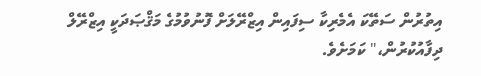އިތުރުން ސަތޭކަ އެމެރިކާ ސިފައިން އިޒްރޭލަށް ފޮނުވުމުގެ މަޤްޞަދަކީ އިޒްރޭލް ދިފާއުކުރުން،" ކަމަށެވެ.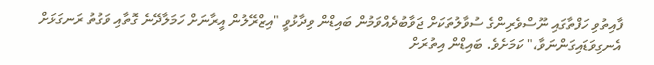ފާއިތުވި ހަފްތާގައި ނޫސްވެރިންގެ ސުވާލުތަކަށް ޖަވާބުދެއްވަމުން ބައިޑްން ވިދާޅުވީ "އިޒްރޭލުން އީރާނަށް ހަމަލާދޭނެ ގޮތާއި ވަގުތު ރަނގަޅަށް އެނގިވަޑައިގަންނަވާ،" ކަމަށެވެ. ބައިޑްން އިތުރަށް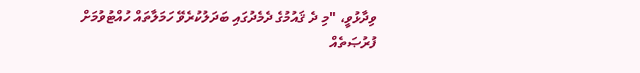ވިދާޅުވީ، "މި ދެ ޤައުމުގެ ދެމެދުގައި ބަދަލުކުރެވޭ ހަމަލާތައް ހުއްޓުވުމަށް ފުރުޞަތެއް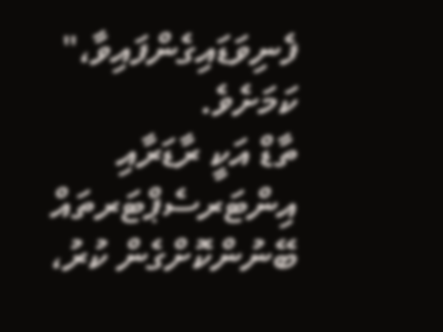ފެނިވަޑައިގެންފައިވާ،" ކަމަށެވެ.
ތާޑް އަކީ ރާޑަރާއި އިންޓަރސެޕްޓަރތައް ބޭނުންކޮށްގެން ކުރު،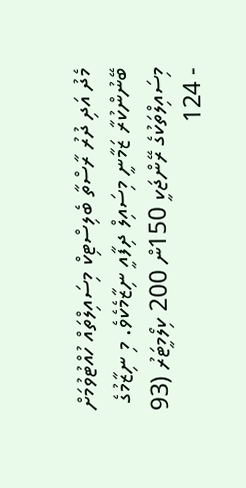މެދު އަދި ދުރު ރާސްތާ ބެލިސްޓިކް މިސައިލްތައް ހުއްޓުވުމަށް ބޭނުންކުރާ ޒަމާނީ މިސައިލް ދިފާއީ ނިޒާމެކެވެ. މި ނިޒާމުގެ މިސައިލްތަކުގެ ރޭންޖަކީ 150ން 200 ކިލޯމީޓަރު (93 - 124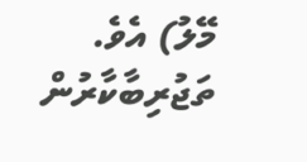މޭލު) އެވެ.
ތަޖުރިބާކާރުން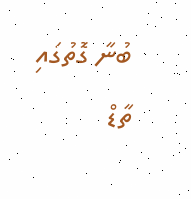ބުނާ ގޮތުގައި ތާޑް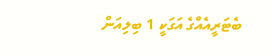ބެޓަރީއެއްގެ އަގަކީ 1 ބިލިއަން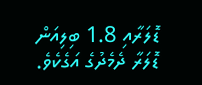ޑޮލަރާއި 1.8 ބިލިއަން ޑޮލަރާ ދެމެދުގެ އަގެކެވެ.